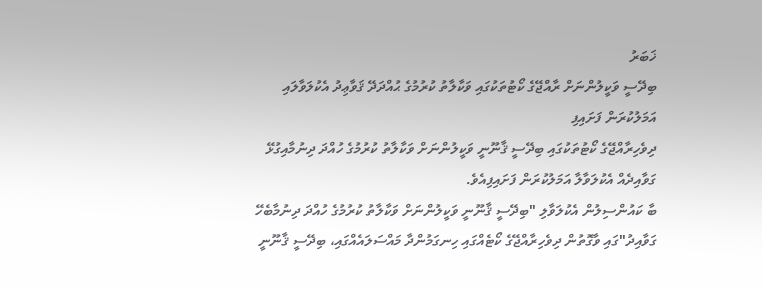ޚަބަރު
ބިދޭސީ ވަކީލުންނަށް ރާއްޖޭގެ ކޯޓުތަކުގައި ވަކާލާތު ކުރުމުގެ ޙުއްދަދޭ ޤަވާޢިދު އެކުލަވާލައި އަމަލުކުރަން ފަށައިފި
ދިވެހިރާއްޖޭގެ ކޯޓުތަކުގައި ބިދޭސީ ޤާނޫނީ ވަކީލުންނަށް ވަކާލާތު ކުރުމުގެ ހުއްދަ ދިނުމާއިގުޅޭ ގަވާއިދެއް އެކުލަވާލާ އަމަލުކުރަން ފަށައިފިއެވެ.
ބާ ކައުންސިލުން އެކުލަވާލި "ބިދޭސީ ޤާނޫނީ ވަކީލުންނަށް ވަކާލާތު ކުރުމުގެ ހުއްދަ ދިނުމާބެހޭ ގަވާއިދު"ގައި ވާގޮތުން ދިވެހިރާއްޖޭގެ ކޯޓެއްގައި ހިނގަމުންދާ މައްސަލައެއްގައި، ބިދޭސީ ޤާނޫނީ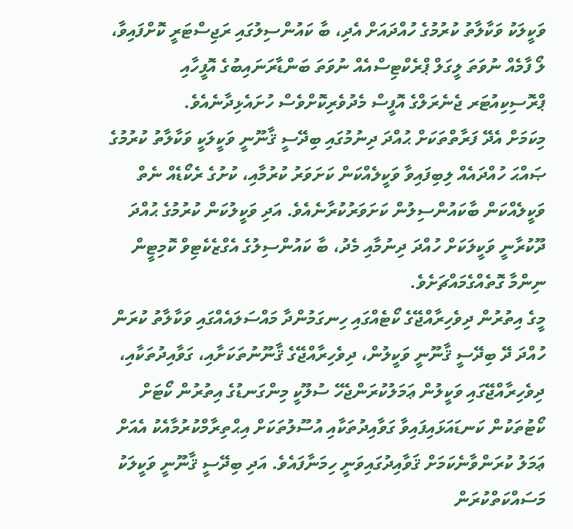ވަކީލަކު ވަކާލާތު ކުރުމުގެ ހުއްދައަށް އެދި، ބާ ކައުންސިލުގައި ރަޖިސްޓަރީ ކޮށްފައިވާ، ލޯ ފާމެއް ނުވަތަ ލީގަލް ޕްރެކްޓިސްއެއް ނުވަތަ ބަންޑާރަނައިބުގެ އޮފީހާއި ޕްރޮސިކިއުޓަރ ޖެނެރަލްގެ އޮފީސް މެދުވެރިކޮށްވެސް ހުށައެޅިދާނެއެވެ.
މިކަމަށް އެދޭ ފަރާތްތަކަށް ޙުއްދަ ދިނުމުގައި ބިދޭސީ ޤާނޫނީ ވަކީލަކީ ވަކާލާތު ކުރުމުގެ ޞައްޙަ ހުއްދައެއް ލިބިފައިވާ ވަކީލެއްކަން ކަށަވަރު ކުރުމާއި، ކުށުގެ ރެކޯޑެއް ނެތް ވަކީލެއްކަން ބާކައުންސިލުން ކަށަވަރުކުރާނެއެވެ. އަދި ވަކީލުކަން ކުރުމުގެ ޙުއްދަ ދޫކުރާނީ ވަކީލަކަށް ހުއްދަ ދިނުމާއި މެދު، ބާ ކައުންސިލުގެ އެގްޒެކެޓިވް ކޮމިޓީން ނިންމާ ގޮތެއްގެމައްޗަށެވެ.
މީގެ އިތުރުން ދިވެހިރާއްޖޭގެ ކޯޓެއްގައި ހިނގަމުންދާ މައްސަލައެއްގައި ވަކާލާތު ކުރަން ހުއްދަ ދޭ ބިދޭސީ ޤާނޫނީ ވަކީލުން، ދިވެހިރާއްޖޭގެ ޤާނޫނުތަކަށާއި، ގަވާއިދުތަކާއި، ދިވެހިރާއްޖޭގައި ވަކީލުން ޢަމަލުކުރަންޖެހޭ ސުލޫކީ މިންގަނޑުގެ އިތުރުން ކޯޓަށް ކޯޓުތަކުން ކަނޑައަޅައިފައިވާ ގަވާއިދުތަކާއި އުސޫލުތަކަށް އިޙްތިރާމްކުރުމާއެކު އެއަށް ޢަމަލު ކުރަންވާނެކަމަށް ޤަވާއިދުގައިވަނީ ހިމަނާފައެވެ. އަދި ބިދޭސީ ޤާނޫނީ ވަކީލަކު މަސައްކަތްކުރަން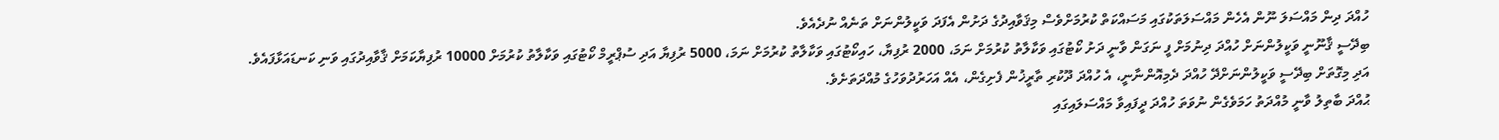ހުއްދަ ދިން މައްސަލަ ނޫން އެހެން މައްސަލަތަކުގައި މަސައްކަތް ކުރުމަށްވެސް މިޤަވާއިދުގެ ދަށުން އެފަދަ ވަކީލުންނަށް ތަނެއް ނުދެއެވެ.
ބިދޭސީ ޤާނޫނީ ވަކީލުންނަށް ހުއްދަ ދިނުމަށް ފީ ނަގަން ވާނީ ދަށު ކޯޓުގައި ވަކާލާތު ކުރުމަށް ނަމަ، 2000 ރުފިޔާ، ހައިކޯޓުގައި ވަކާލާތު ކުރުމަށް ނަމަ، 5000 ރުފިޔާ އަދި ސުޕްރީމް ކޯޓުގައި ވަކާލާތު ކުރުމަށް 10000 ރުފިޔާކަމަށް ޤާވާއިދުގައި ވަނި ކަނޑައަޅާފައެވެ.
އަދި މިގޮތަށް ބިދޭސީ ވަކީލުންނަށްދޭ ހުއްދަ ދެމިއޮންނާނީ، އެ ހުއްދަ ދޫކުރި ތާރީޚުން ފެށިގެން، އެއް އަހަރުދުވަހުގެ މުއްދަތަށެވެ.
ޙުއްދަ ބާތިލު ވާނީ މުއްދަތު ހަމަވެގެން ނުވަތަ ހުއްދަ ދީފައިވާ މައްސަލައިގައި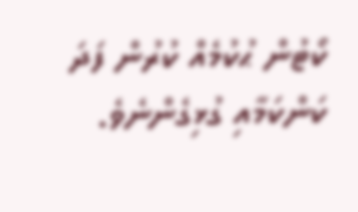ކޯޓުން ޙުކުމެއް ކުރުން ފަދަ ކަންކަމާއި ގުޅިގެންނެވެ.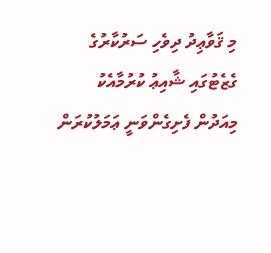މި ޤަވާޢިދު ދިވެހި ސަރުކާރުގެ ގެޒެޓުގައި ޝާއިޢު ކުރުމާއެކު މިއަދުން ފެށިގެންވަނީ ޢަމަލުކުރަން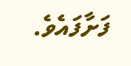ފަށާފައެވެ.